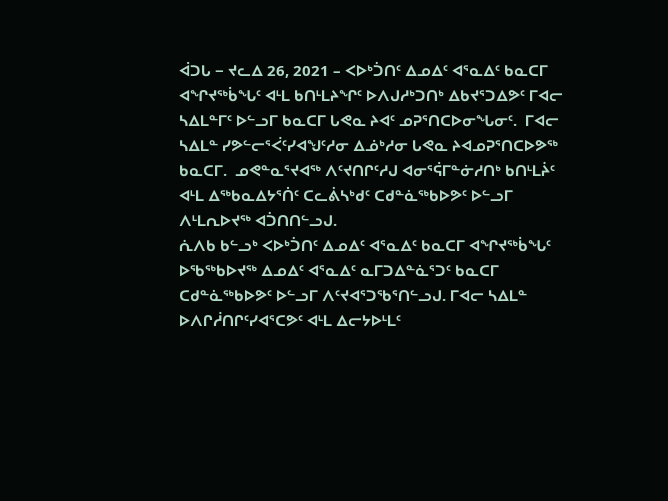ᐋᑐᒐ − ᔪᓚᐃ 26, 2021 – ᐸᐅᒃᑑᑎᑦ ᐃᓄᐃᑦ ᐊᕐᓇᐃᑦ ᑲᓇᑕᒥ ᐊᖏᔪᖅᑳᖓᑦ ᐊᒻᒪ ᑲᑎᒻᒪᔨᖏᑦ ᐅᐱᒍᓱᒃᑐᑎᒃ ᐃᑲᔪᕐᑐᐃᕗᑦ ᒥᐊᓕ ᓴᐃᒪᓐᒥᑦ ᐅᓪᓗᒥ ᑲᓇᑕᒥ ᒐᕙᓇ ᔨᐊᑦ ᓄᕈᕐᑎᑕᐅᓂᖓᓂᑦ.  ᒥᐊᓕ ᓴᐃᒪᓐ ᓯᕗᓪᓕᕐᐹᑦᓯᐊᖑᑦᓱᓂ ᐃᓅᒃᓱᓂ ᒐᕙᓇ ᔨᐊᓄᕈᕐᑎᑕᐅᕗᖅ ᑲᓇᑕᒥ.  ᓄᕙᓐᓇᕐᔪᐊᖅ ᐱᑦᔪᑎᒋᑦᓱᒍ ᐊᓂᕐᕌᒥᓐᓃᓱᑎᒃ ᑲᑎᒻᒪᔩᑦ ᐊᒻᒪ ᐃᖅᑲᓇᐃᔭᕐᑏᑦ ᑕᓚᕖᓴᒃᑯᑦ ᑕᑯᓐᓈᖅᑲᐅᕗᑦ ᐅᓪᓗᒥ ᐱᒻᒪᕆᐅᔪᖅ ᐊᑑᑎᑎᓪᓗᒍ.
ᕇᐱᑲ ᑲᓪᓗᒃ ᐸᐅᒃᑑᑎᑦ ᐃᓄᐃᑦ ᐊᕐᓇᐃᑦ ᑲᓇᑕᒥ ᐊᖏᔪᖅᑳᖓᑦ ᐅᖃᖅᑲᐅᔪᖅ ᐃᓄᐃᑦ ᐊᕐᓇᐃᑦ ᓇᒥᑐᐃᓐᓈᕐᑐᑦ ᑲᓇᑕᒥ ᑕᑯᓐᓈᖅᑲᐅᕗᑦ ᐅᓪᓗᒥ ᐱᑦᔪᐊᕐᑐᖃᕐᑎᓪᓗᒍ. ᒥᐊᓕ ᓴᐃᒪᓐ ᐅᐱᒋᓲᑎᒋᑦᓯᐊᕐᑕᕗᑦ ᐊᒻᒪ ᐃᓕᔭᐅᒻᒪᑦ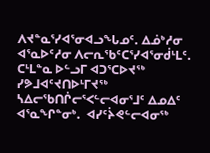ᐱᔪᓐᓇᕐᓯᐊᕐᓂᐊᓗᖓᓄᑦ. ᐃᓅᒃᓱᓂ ᐊᕐᓇᐅᑦᓱᓂ ᐱᓕᕆᖃᑦᑕᕐᓯᐊᕐᓂᑰᒻᒪᑦ.  ᑕᒻᒪᓐᓇ ᐅᓪᓗᒥ ᐊᑐᕐᑕᐅᔪᖅ ᓯᕗᒧᐊᑦᔪᑎᐅᒻᒥᔪᖅ ᓴᐃᓕᖃᑎᒌᓕᕐᐸᓪᓕᐊᓂᕐᒧᑦ ᐃᓄᐃᑦ ᐊᕐᓇᖏᓐᓂᒃ.  ᐊᓯᑦᔩᕙᓪᓕᐊᓂᖅ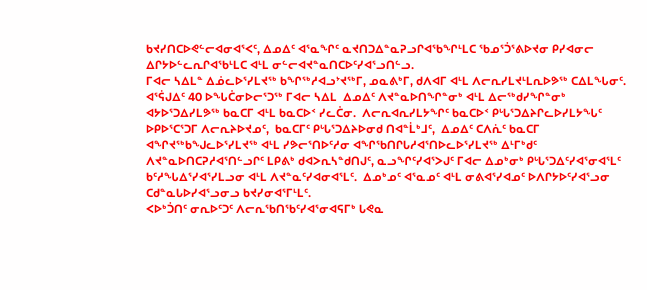ᑲᔪᓯᑎᑕᐅᕙᓪᓕᐊᓂᐊᕐᐸᑦ, ᐃᓄᐃᑦ ᐊᕐᓇᖏᑦ ᓇᔪᑎᑐᐃᓐᓇᕈᓗᒋᐊᖃᖏᒻᒪᑕ ᖃᓄᕐᑑᕐᕕᐅᔪᓂ ᑭᓯᐊᓂᓕ ᐃᒋᔭᐅᓪᓚᕆᒋᐊᖃᒻᒪᑕ ᐊᒻᒪ ᓂᓪᓕᐊᔪᓐᓇᑎᑕᐅᑦᓯᐊᕐᓗᑎᓪᓗ.
ᒥᐊᓕ ᓴᐃᒪᓐ ᐃᓅᓚᐅᕐᓯᒪᔪᖅ ᑲᖏᖅᓱᐊᓗᔾᔪᖅᒥ, ᓄᓇᕕᒃᒥ, ᑯᐱᐊᒥ ᐊᒻᒪ ᐱᓕᕆᓯᒪᔪᒻᒪᕆᐅᕗᖅ ᑕᐃᒪᖓᓂᑦ.  ᐊᕐᕌᒍᐃᑦ 40 ᐅᖓᑖᓂᐅᓕᕐᑐᖅ ᒥᐊᓕ ᓴᐃᒪ  ᐃᓄᐃᑦ ᐱᔪᓐᓇᐅᑎᖏᓐᓂᒃ ᐊᒻᒪ ᐃᓕᖅᑯᓯᖏᓐᓂᒃ ᐊᔭᐅᕐᑐᐃᓯᒪᕗᖅ ᑲᓇᑕᒥ ᐊᒻᒪ ᑲᓇᑕᐅᑉ ᓯᓚᑖᓂ.  ᐱᓕᕆᐊᕆᓯᒪᔭᖏᑦ ᑲᓇᑕᐅᑉ ᑭᒡᒐᕐᑐᐃᔨᒋᓚᐅᓯᒪᔭᖓᑦ ᐅᑭᐅᕐᑕᕐᑐᒥ ᐱᓕᕆᔨᐅᔪᓄᑦ,  ᑲᓇᑕᒥᑦ ᑭᒡᒐᕐᑐᐃᔨᐅᓂᑯ ᑎᐊᓐᒫᒃᒧᑦ,  ᐃᓄᐃᑦ ᑕᐱᕇᑦ ᑲᓇᑕᒥ ᐊᖏᔪᖅᑲᖑᓚᐅᕐᓯᒪᔪᖅ ᐊᒻᒪ ᓯᕗᓕᕐᑎᐅᑦᓱᓂ ᐊᖏᖃᑎᒋᒐᓱᐊᕐᑎᐅᓚᐅᕐᓯᒪᔪᖅ ᐃᒻᒥᒃᑯᑦ ᐱᔪᓐᓇᐅᑎᑕᕈᓱᐊᕐᑎᓪᓗᒋᑦ ᒪᑭᕕᒃ ᑯᐊᐳᕆᓴᓐᑯᑎᒍᑦ, ᓇᓗᖏᑦᓯᐊᕐᐳᒍᑦ ᒥᐊᓕ ᐃᓄᒃᓂᒃ ᑭᒡᒐᕐᑐᐃᑦᓯᐊᕐᓂᐊᕐᒪᑦ ᑲᑦᓱᖓᐃᕐᓯᐊᕐᓯᒪᓗᓂ ᐊᒻᒪ ᐱᔪᓐᓇᑦᓯᐊᓂᐊᕐᒪᑦ.  ᐃᓄᒃᓄᑦ ᐊᕐᓇᓄᑦ ᐊᒻᒪ ᓂᕕᐊᕐᓯᐊᓄᑦ ᐅᐱᒋᔭᐅᑦᓯᐊᕐᓗᓂ ᑕᑯᓐᓇᒐᐅᓯᐊᕐᓗᓂᓗ ᑲᔪᓯᓂᐊᕐᒥᒻᒪᑦ.
ᐸᐅᒃᑑᑎᑦ ᓂᕆᐅᑦᑐᑦ ᐱᓕᕆᖃᑎᖃᑦᓯᐊᕐᓂᐊᕋᒥᒃ ᒐᕙᓇ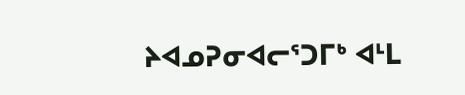ᔨᐊᓄᕈᓂᐊᓕᕐᑐᒥᒃ ᐊᒻᒪ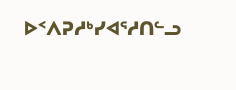ᐅᑉᐱᕈᓱᒃᓯᐊᕐᓱᑎᓪᓗ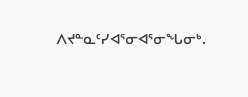ᐱᔪᓐᓇᑦᓯᐊᕐᓂᐊᕐᓂᖓᓂᒃ.